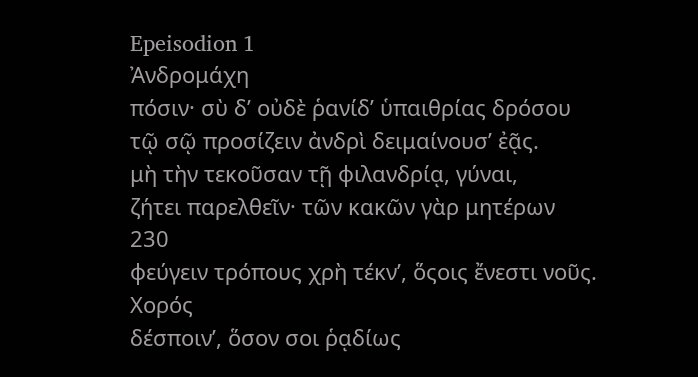Epeisodion 1
Ἀνδρομάχη
πόσιν· σὺ δ’ οὐδὲ ῥανίδ’ ὑπαιθρίας δρόσου
τῷ σῷ προσίζειν ἀνδρὶ δειμαίνουσ’ ἐᾷς.
μὴ τὴν τεκοῦσαν τῇ φιλανδρίᾳ, γύναι,
ζήτει παρελθεῖν· τῶν κακῶν γὰρ μητέρων
230
φεύγειν τρόπους χρὴ τέκν’, ὅςοις ἔνεστι νοῦς.
Χορός
δέσποιν’, ὅσον σοι ῥᾳδίως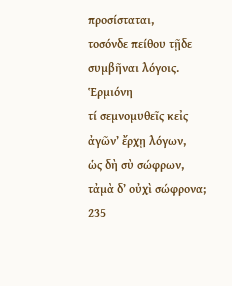προσίσταται,
τοσόνδε πείθου τῇδε συμβῆναι λόγοις.
Ἑρμιόνη
τί σεμνομυθεῖς κεἰς ἀγῶν’ ἔρχῃ λόγων,
ὡς δὴ σὺ σώφρων, τἀμὰ δ’ οὐχὶ σώφρονα;
235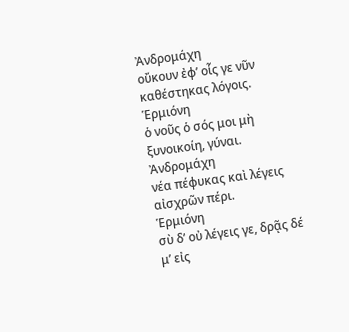Ἀνδρομάχη
οὔκουν ἐφ’ οἷς γε νῦν καθέστηκας λόγοις.
Ἑρμιόνη
ὁ νοῦς ὁ σός μοι μὴ ξυνοικοίη, γύναι.
Ἀνδρομάχη
νέα πέφυκας καὶ λέγεις αἰσχρῶν πέρι.
Ἑρμιόνη
σὺ δ’ οὐ λέγεις γε, δρᾷς δέ μ’ εἰς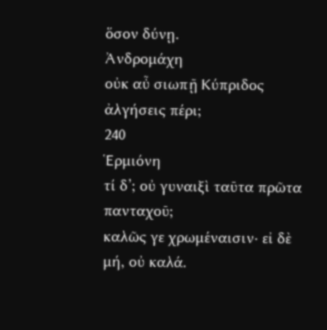ὅσον δύνῃ.
Ἀνδρομάχη
οὐκ αὖ σιωπῇ Κύπριδος ἀλγήσεις πέρι;
240
Ἑρμιόνη
τί δ’; οὐ γυναιξὶ ταῦτα πρῶτα πανταχοῦ;
καλῶς γε χρωμέναισιν· εἰ δὲ μή, οὐ καλά.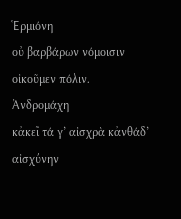Ἑρμιόνη
οὐ βαρβάρων νόμοισιν οἰκοῦμεν πόλιν.
Ἀνδρομάχη
κἀκεῖ τά γ’ αἰσχρὰ κἀνθάδ’ αἰσχύνην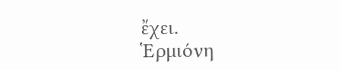ἔχει.
Ἑρμιόνη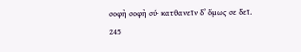σοφὴ σοφὴ σύ· κατθανεῖν δ’ ὅμως σε δεῖ.
245